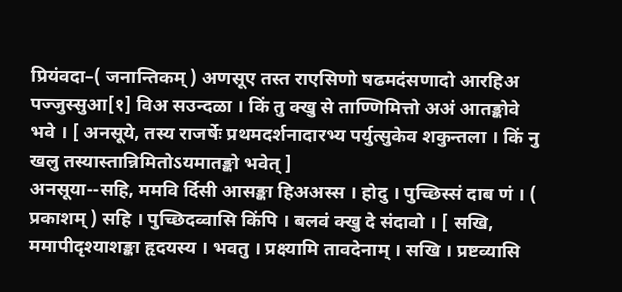प्रियंवदा–( जनान्तिकम् ) अणसूए तस्त राएसिणो षढमदंसणादो आरहिअ पज्जुस्सुआ[१] विअ सउन्दळा । किं तु क्खु से ताण्णिमित्तो अअं आतङ्कोवे भवे । [ अनसूये, तस्य राजर्षेः प्रथमदर्शनादारभ्य पर्युत्सुकेव शकुन्तला । किं नु खलु तस्यास्तान्निमितोऽयमातङ्को भवेत् ]
अनसूया--सहि, ममवि र्दिसी आसङ्का हिअअस्स । होदु । पुच्छिस्सं दाब णं । ( प्रकाशम् ) सहि । पुच्छिदव्वासि किंपि । बलवं क्खु दे संदावो । [ सखि, ममापीदृश्याशङ्का हृदयस्य । भवतु । प्रक्ष्यामि तावदेनाम् । सखि । प्रष्टव्यासि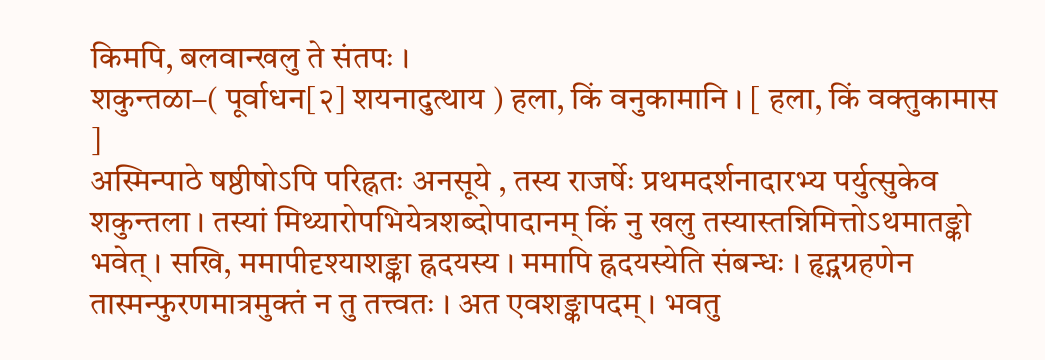किमपि, बलवान्खलु ते संतपः ।
शकुन्तळा–( पूर्वाधन[२] शयनादुत्थाय ) हला, किं वनुकामानि । [ हला, किं वक्तुकामास ]
अस्मिन्पाठे षष्ठीषोऽपि परिह्नतः अनसूये , तस्य राजर्षेः प्रथमदर्शनादारभ्य पर्युत्सुकेव शकुन्तला । तस्यां मिथ्यारोपभियेत्रशब्दोपादानम् किं नु खलु तस्यास्तन्निमित्तोऽथमातङ्को भवेत् । सखि, ममापीदृश्याशङ्का ह्नदयस्य । ममापि ह्नदयस्येति संबन्धः । हृद्ग्रग्रहणेन तास्मन्फुरणमात्रमुक्तं न तु तत्त्वतः । अत एवशङ्कापदम् । भवतु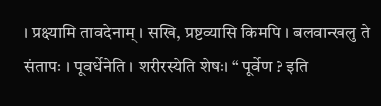। प्रक्ष्यामि तावदेनाम् । सखि, प्रष्टव्यासि किमपि । बलवान्खलु ते संतापः । पूवर्धेनेति । शरीरस्येति शेषः। “ पूर्वेण ? इति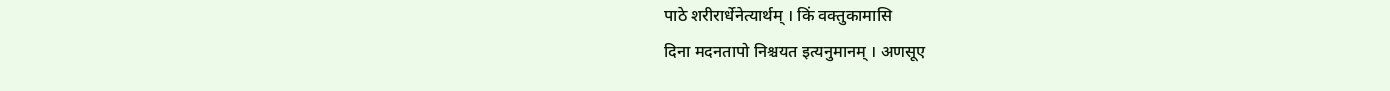पाठे शरीरार्धेनेत्यार्थम् । किं वक्तुकामासि
दिना मदनतापो निश्चयत इत्यनुमानम् । अणसूए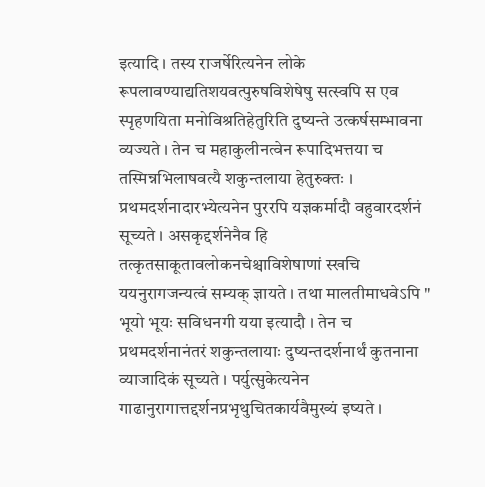इत्यादि । तस्य राजर्षेरित्यनेन लोके रूपलावण्याद्यतिशयवत्पुरुषविशेषेषु सत्स्वपि स एव स्पृहणयिता मनोविश्रतिहेतुरिति दुष्यन्ते उत्कर्षसम्भावना व्यज्यते । तेन च महाकुलीनत्वेन रूपादिभत्तया च तस्मिन्नभिलाषवत्यै शकुन्तलाया हेतुरुक्तः । प्रथमदर्शनादारभ्येत्यनेन पुररपि यज्ञकर्मादौ वहुवारदर्शनं सूच्यते । असकृद्दर्शनेनैव हि तत्कृतसाकूतावलोकनचेश्चाविशेषाणां स्खचि ययनुरागजन्यत्वं सम्यक् ज्ञायते । तथा मालतीमाधवेऽपि " भूयो भूयः सविधनगी यया इत्यादौ । तेन च प्रथमदर्शनानंतरं शकुन्तलायाः दुष्यन्तदर्शनार्थं कुतनाना व्याजादिकं सूच्यते । पर्युत्सुकेत्यनेन गाढानुरागात्तद्दर्शनप्रभृथुचितकार्यवैमुख्यं इष्यते ।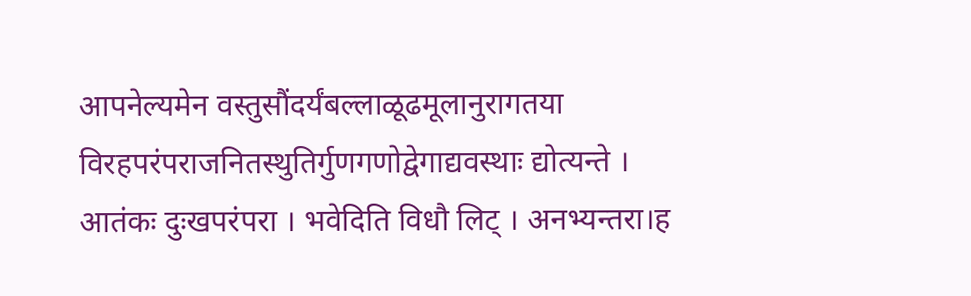आपनेल्यमेन वस्तुसौंदर्यंबल्लाळूढमूलानुरागतया विरहपरंपराजनितस्थुतिर्गुणगणोद्वेगाद्यवस्थाः द्योत्यन्ते । आतंकः दुःखपरंपरा । भवेदिति विधौ लिट् । अनभ्यन्तरा।ह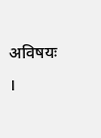अविषयः ।